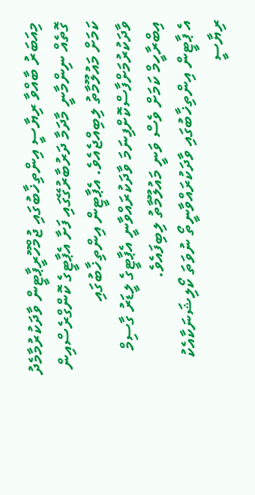މިއަބަރު ބާއްވާ ރިޔާސީ އިންތިޚާބުގައި ޖުމްހޫރީޕާޓީން ވާދަކުރުމާމެދު ގޮތެއް ނިންމާނީ މާދަމާ ދަރުބާރުގޭގައި ފަށާ އެޕާޓީގެ ކޮންގްރެސްއިން ކަމަށް މައުލޫމާތު ލިބިއްޖެއެވެ. އެޕާޓީން އިންތިޚާބުގައި ވާދަކުރުމަށްފާސްކޮށްފިނަމަ ވާދަކުރައްވާނީ އެޕާޓީގެ ލީޑަރު ގާސިމް އިބްރާހީމް ކަމަށް ވެސް ވަނީ މައުލޫމާތު ލިބިފައެވެ.
އެ ޕާޓީން އިންތިޚާބުގައި ވާދަކުރައްވާނީތޯ ނުވަތަ ކޯލިޝަނަކާއެކު ރިޔާސީ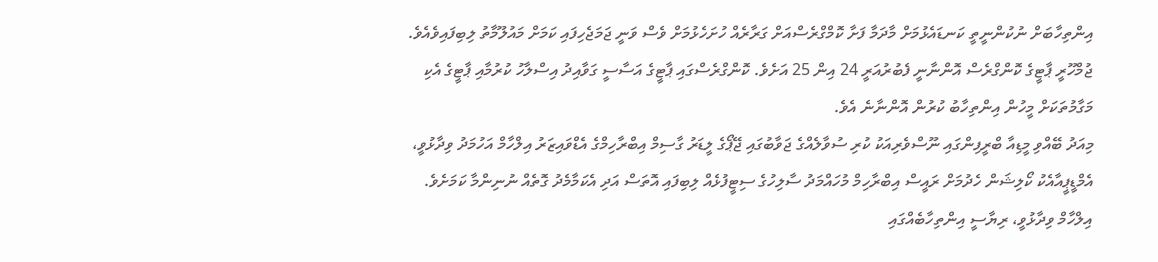އިންތިހާބަށް ނުކުންނީތީ ކަނޑައެޅުމަށް މާދަމާ ފަށާ ކޮމްގްރެސްއަށް ގަރާރެއް ހުށަހެޅުމަށް ވެސް ވަނީ ޖަމަޖެހިފައި ކަމަށް މައުލޫމާތު ލިބިފައިވެއެވެ.
ޖުމްހޫރީ ޕާޓީގެ ކޮންގްރެސް އޮންނާނީ ފެބުރުއަރީ 24 އިން 25 އަށެވެ. ކޮންގްރެސްގައި ޕާޓީގެ އަސާސީ ގަވާއިދު އިސްލާހު ކުރުމާއި ޕާޓީގެ އެކި މަގާމުތަކަށް މީހުން އިންތިހާބު ކުރުން އޮންނާނެ އެވެ.
މިއަދު ބޭއްވި މީޑިއާ ބްރީފިންގައި ނޫސްވެރިއަކު ކުރި ސުވާލެއްގެ ޖަވާބުގައި ޖޭޕޯގެ ލީޑަރު ގާސިމް އިބްރާހިމްގެ އެޑްވައިޒަރު އިލްހާމް އަހުމަދު ވިދާޅުވީ، އެމްޑީޕީއާއެކު ކޯލިޝަން ހެދުމަށް ރައީސް އިބްރާހިމް މުހައްމަދު ސާލިހުގެ ސިޓީފުޅެއް ލިބިފައި އޮތަސް އަދި އެކަމާމެދު ގޮތެއް ނުނިންމާ ކަމަށެވެ. އިލްހާމް ވިދާޅުވީ، ރިޔާސީ އިންތިހާބެއްގައި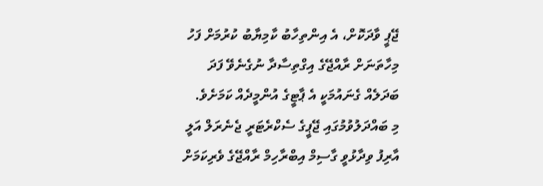ޖޭޕީ ވާދަކޮށް، އެ އިންތިހާބު ކާމިޔާބު ކުރުމަށް ފަހު މިހާތަނަށް ރާއްޖޭގެ އިގްތިސާދާ ނުގެނެވޭ ފަދަ ބަދަލެއް ގެނައުމަކީ އެ ޕާޓީގެ އުންމީދެއް ކަމަށެވެ.
މި ބައްދަލުވުމުގައި ޖޭޕީގެ ސެކްރެޓަރީ ޖެނެރަލް އަލީ އާރިފު ވިދާޅުވީ ގާސިމް އިބްރާހިމް ރާއްޖޭގެ ވެރިކަމަށް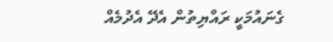ގެނައުމަކީ ރައްޔިތުން އެދޭ އެދުމެއް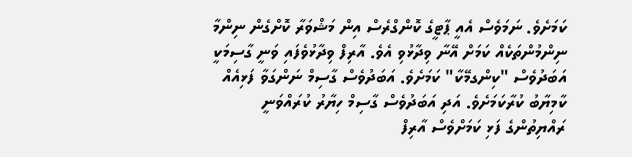ކަމަށެވެ. ނަމަވެސް އެއީ ޕާޓީގެ ކޮންގްރެސް އިން މަޝްވަރާ ކޮށްގެން ނިންމާ ނިންމުންތަކެއް ކަމަށް އޭނާ ވިދާޅުވި އެވެ. އާރިފް ވިދާޅުވެފައި ވަނީ ގާސިމަކީ އަބަދުވެސް "ކިންގމޭކާ" ކަމަށެވެ. އަބަދުވެސް ގާސިމް ނަންގަވާ ފަޅިއެއް ކާމިޔާބު ކުރާކަމަށެވެ. އަދި އަބަދުވެސް ގާސިމް ހިޔާރު ކުރައްވަނީ ރައްޔިތުންގެ ފަޅި ކަމަށްވެސް އާރިފް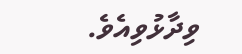ވިދާޅުވިއެވެ.